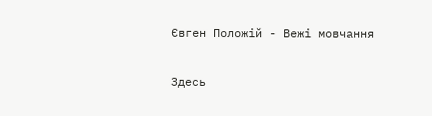Євген Положій - Вежі мовчання

Здесь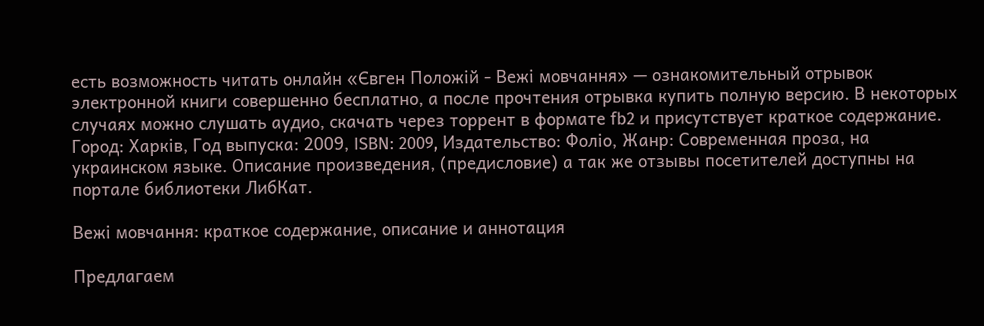есть возможность читать онлайн «Євген Положій - Вежі мовчання» — ознакомительный отрывок электронной книги совершенно бесплатно, а после прочтения отрывка купить полную версию. В некоторых случаях можно слушать аудио, скачать через торрент в формате fb2 и присутствует краткое содержание. Город: Харків, Год выпуска: 2009, ISBN: 2009, Издательство: Фоліо, Жанр: Современная проза, на украинском языке. Описание произведения, (предисловие) а так же отзывы посетителей доступны на портале библиотеки ЛибКат.

Вежі мовчання: краткое содержание, описание и аннотация

Предлагаем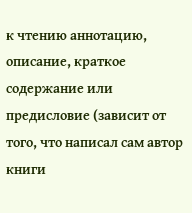к чтению аннотацию, описание, краткое содержание или предисловие (зависит от того, что написал сам автор книги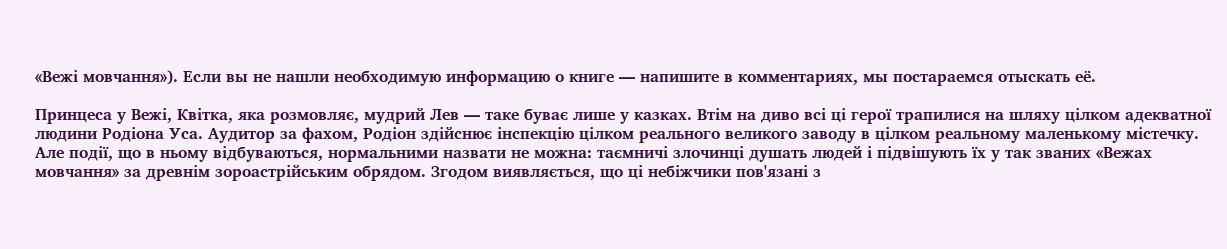«Вежі мовчання»). Если вы не нашли необходимую информацию о книге — напишите в комментариях, мы постараемся отыскать её.

Принцеса у Вежі, Квітка, яка розмовляє, мудрий Лев — таке буває лише у казках. Втім на диво всі ці герої трапилися на шляху цілком адекватної людини Родіона Уса. Аудитор за фахом, Родіон здійснює інспекцію цілком реального великого заводу в цілком реальному маленькому містечку. Але події, що в ньому відбуваються, нормальними назвати не можна: таємничі злочинці душать людей і підвішують їх у так званих «Вежах мовчання» за древнім зороастрійським обрядом. Згодом виявляється, що ці небіжчики пов'язані з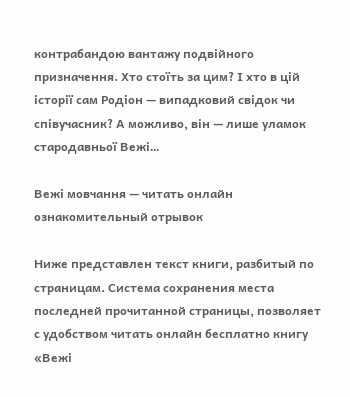контрабандою вантажу подвійного призначення. Хто стоїть за цим? І хто в цій історії сам Родіон — випадковий свідок чи співучасник? А можливо, він — лише уламок стародавньої Вежі…

Вежі мовчання — читать онлайн ознакомительный отрывок

Ниже представлен текст книги, разбитый по страницам. Система сохранения места последней прочитанной страницы, позволяет с удобством читать онлайн бесплатно книгу «Вежі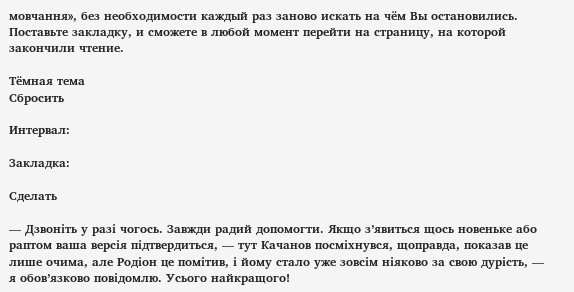мовчання», без необходимости каждый раз заново искать на чём Вы остановились. Поставьте закладку, и сможете в любой момент перейти на страницу, на которой закончили чтение.

Тёмная тема
Сбросить

Интервал:

Закладка:

Сделать

— Дзвоніть у разі чогось. Завжди радий допомогти. Якщо з’явиться щось новеньке або раптом ваша версія підтвердиться, — тут Качанов посміхнувся, щоправда, показав це лише очима, але Родіон це помітив, і йому стало уже зовсім ніяково за свою дурість, — я обов’язково повідомлю. Усього найкращого!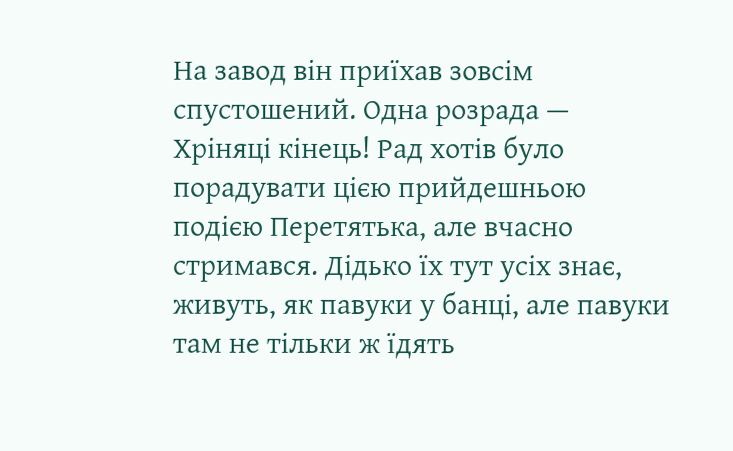На завод він приїхав зовсім спустошений. Одна розрада — Хріняці кінець! Рад хотів було порадувати цією прийдешньою подією Перетятька, але вчасно стримався. Дідько їх тут усіх знає, живуть, як павуки у банці, але павуки там не тільки ж їдять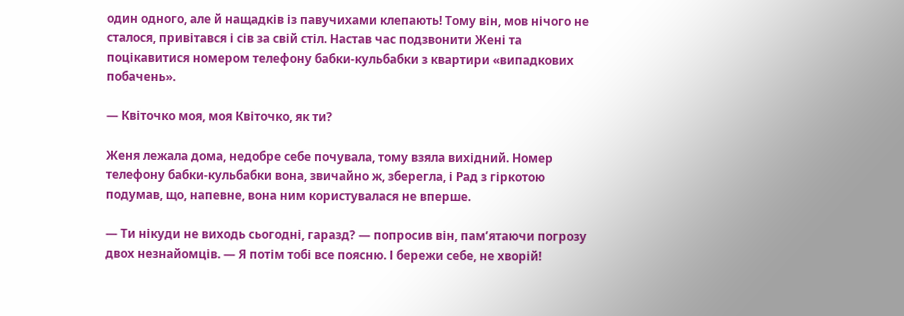один одного, але й нащадків із павучихами клепають! Тому він, мов нічого не сталося, привітався і сів за свій стіл. Настав час подзвонити Жені та поцікавитися номером телефону бабки-кульбабки з квартири «випадкових побачень».

— Квіточко моя, моя Квіточко, як ти?

Женя лежала дома, недобре себе почувала, тому взяла вихідний. Номер телефону бабки-кульбабки вона, звичайно ж, зберегла, і Рад з гіркотою подумав, що, напевне, вона ним користувалася не вперше.

— Ти нікуди не виходь сьогодні, гаразд? — попросив він, пам’ятаючи погрозу двох незнайомців. — Я потім тобі все поясню. І бережи себе, не хворій!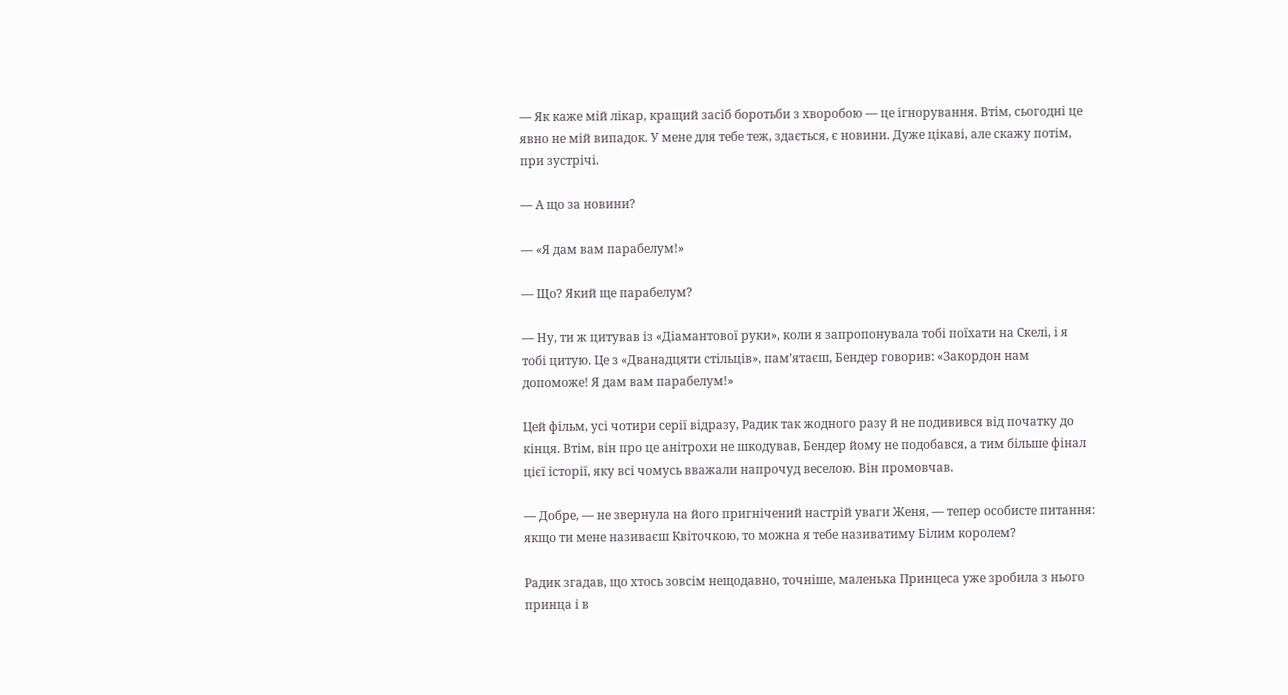— Як каже мій лікар, кращий засіб боротьби з хворобою — це ігнорування. Втім, сьогодні це явно не мій випадок. У мене для тебе теж, здається, є новини. Дуже цікаві, але скажу потім, при зустрічі.

— А що за новини?

— «Я дам вам парабелум!»

— Що? Який ще парабелум?

— Ну, ти ж цитував із «Діамантової руки», коли я запропонувала тобі поїхати на Скелі, і я тобі цитую. Це з «Дванадцяти стільців», пам’ятаєш, Бендер говорив: «Закордон нам допоможе! Я дам вам парабелум!»

Цей фільм, усі чотири серії відразу, Радик так жодного разу й не подивився від початку до кінця. Втім, він про це анітрохи не шкодував, Бендер йому не подобався, а тим більше фінал цієї історії, яку всі чомусь вважали напрочуд веселою. Він промовчав.

— Добре, — не звернула на його пригнічений настрій уваги Женя, — тепер особисте питання: якщо ти мене називаєш Квіточкою, то можна я тебе називатиму Білим королем?

Радик згадав, що хтось зовсім нещодавно, точніше, маленька Принцеса уже зробила з нього принца і в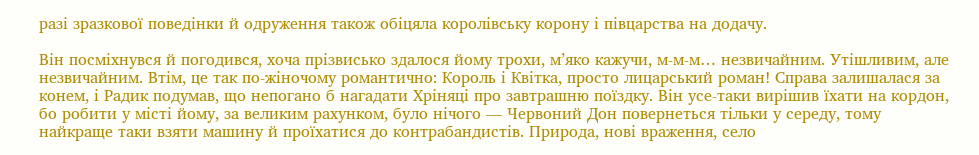разі зразкової поведінки й одруження також обіцяла королівську корону і півцарства на додачу.

Він посміхнувся й погодився, хоча прізвисько здалося йому трохи, м’яко кажучи, м-м-м… незвичайним. Утішливим, але незвичайним. Втім, це так по-жіночому романтично: Король і Квітка, просто лицарський роман! Справа залишалася за конем, і Радик подумав, що непогано б нагадати Хріняці про завтрашню поїздку. Він усе-таки вирішив їхати на кордон, бо робити у місті йому, за великим рахунком, було нічого — Червоний Дон повернеться тільки у середу, тому найкраще таки взяти машину й проїхатися до контрабандистів. Природа, нові враження, село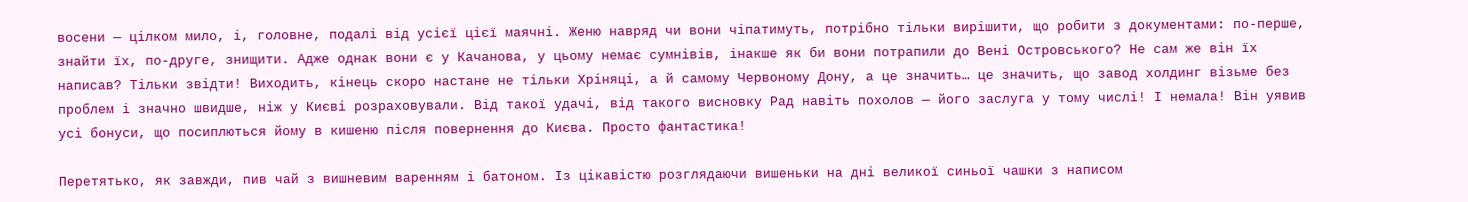восени — цілком мило, і, головне, подалі від усієї цієї маячні. Женю навряд чи вони чіпатимуть, потрібно тільки вирішити, що робити з документами: по-перше, знайти їх, по-друге, знищити. Адже однак вони є у Качанова, у цьому немає сумнівів, інакше як би вони потрапили до Вені Островського? Не сам же він їх написав? Тільки звідти! Виходить, кінець скоро настане не тільки Хріняці, а й самому Червоному Дону, а це значить… це значить, що завод холдинг візьме без проблем і значно швидше, ніж у Києві розраховували. Від такої удачі, від такого висновку Рад навіть похолов — його заслуга у тому числі! І немала! Він уявив усі бонуси, що посиплються йому в кишеню після повернення до Києва. Просто фантастика!

Перетятько, як завжди, пив чай з вишневим варенням і батоном. Із цікавістю розглядаючи вишеньки на дні великої синьої чашки з написом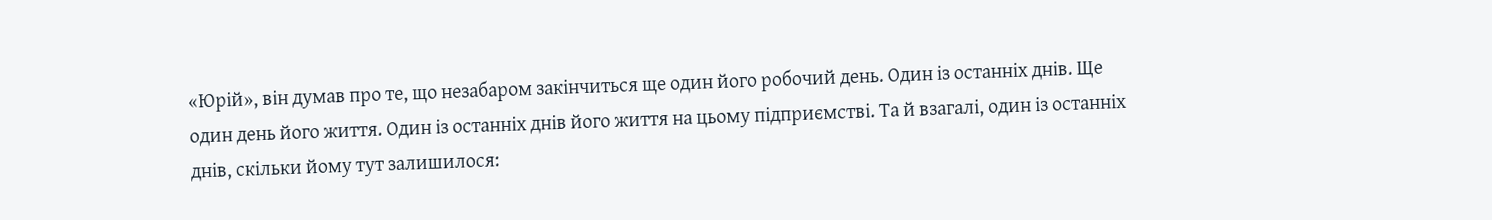«Юрій», він думав про те, що незабаром закінчиться ще один його робочий день. Один із останніх днів. Ще один день його життя. Один із останніх днів його життя на цьому підприємстві. Та й взагалі, один із останніх днів, скільки йому тут залишилося: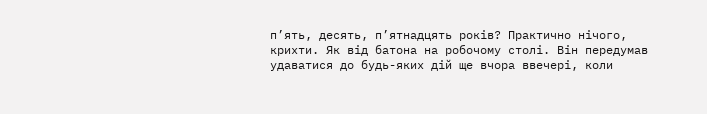п’ять, десять, п’ятнадцять років? Практично нічого, крихти. Як від батона на робочому столі. Він передумав удаватися до будь-яких дій ще вчора ввечері, коли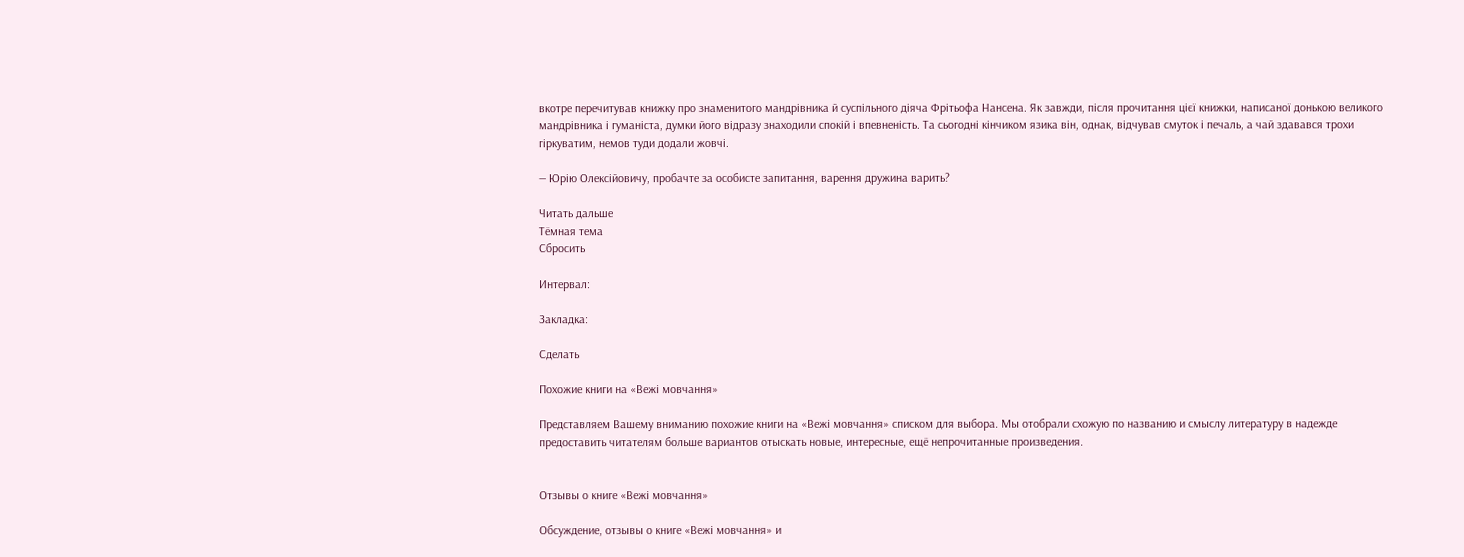вкотре перечитував книжку про знаменитого мандрівника й суспільного діяча Фрітьофа Нансена. Як завжди, після прочитання цієї книжки, написаної донькою великого мандрівника і гуманіста, думки його відразу знаходили спокій і впевненість. Та сьогодні кінчиком язика він, однак, відчував смуток і печаль, а чай здавався трохи гіркуватим, немов туди додали жовчі.

— Юрію Олексійовичу, пробачте за особисте запитання, варення дружина варить?

Читать дальше
Тёмная тема
Сбросить

Интервал:

Закладка:

Сделать

Похожие книги на «Вежі мовчання»

Представляем Вашему вниманию похожие книги на «Вежі мовчання» списком для выбора. Мы отобрали схожую по названию и смыслу литературу в надежде предоставить читателям больше вариантов отыскать новые, интересные, ещё непрочитанные произведения.


Отзывы о книге «Вежі мовчання»

Обсуждение, отзывы о книге «Вежі мовчання» и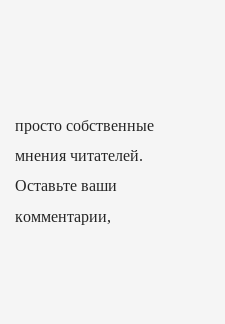просто собственные мнения читателей. Оставьте ваши комментарии,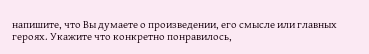напишите, что Вы думаете о произведении, его смысле или главных героях. Укажите что конкретно понравилось,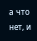а что нет, и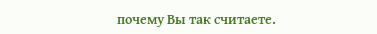почему Вы так считаете.